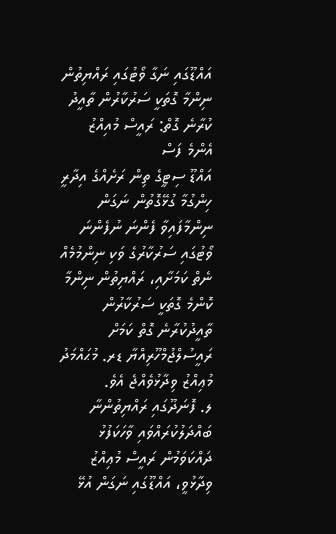އައްޑޫގައި ނަގާ ވޯޓުގައި ރައްޔިތުން ނިންމާ ގޮތަކީ ސަރުކާރުން ތާއީދު ކުރާނެ ގޮތް: ރައީސް މުއިއްޒު
އެންމެ ފަސް
އައްޑޫ ސިޓީގެ ތިން ރަށެއްގެ އިދާރީ ހިންގުމާ ގުޅޭގޮތުން ނަގަން ނިންމާފައިވާ ފެންނަ ނުފެންނަ ވޯޓުގައި ސަރުކާރުގެ ވަކި ނިންމުމެއް ނެތް ކަމަށާއި، ރައްޔިތުން ނިންމާ ކޮންމެ ގޮތަކީ ސަރުކާރުން ތާއީދުކުރާނެ ގޮތް ކަމަށް ރައީސުލްޖުމްހޫރިއްޔާ ޑރ. މުޙައްމަދު މުޢިއްޒު ވިދާޅުވެއްޖެ އެވެ.
ލ. ފޮނަދޫގައި ރައްޔިތުންނާ ބައްދަލުކުރައްވައި ވާހަކަފުޅު ދައްކަވަމުން ރައީސް މުޢިއްޒު ވިދާޅުވީ، އައްޑޫގައި ނަގަން އުޅޭ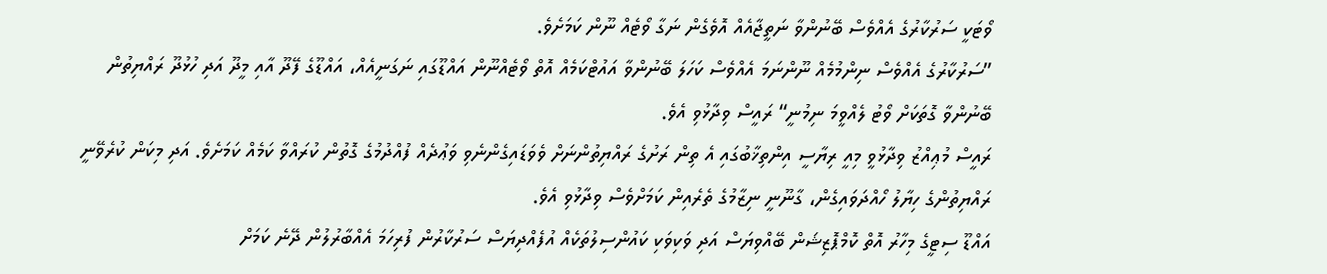ވޯޓަކީ ސަރުކާރުގެ އެއްވެސް ބޭނުންވާ ނަތީޖާއެއް އޮވެގެން ނަގާ ވޯޓެއް ނޫން ކަމަށެވެ.
”ސަރުކާރުގެ އެއްވެސް ނިންމުމެއް ނޫންނަމަ އެއްވެސް ކަހަލަ ބޭނުންވާ އައުޓްކަމެއް އޮތް ވޯޓެއްނޫން އައްޑޫގައި ނަގަނީއެއް، އައްޑޫގެ ފޭދޫ އާއި މީދޫ އަދި ހުޅުދޫ ރައްޔިތުން ބޭނުންވާ ގޮތަކަށް ވޯޓު ލެއްވީމަ ނިމުނީ“ ރައީސް ވިދާޅުވި އެވެ.
ރައީސް މުޢިއްޒު ވިދާޅުވީ މިއީ ރިޔާސީ އިންތިޚާބުގައި އެ ތިން ރަށުގެ ރައްޔިތުންނަށް ވެވަޑައިގެންނެވި ވަޢުދެއް ފުއްދުމުގެ ގޮތުން ކުރައްވާ ކަމެއް ކަމަށެވެ. އަދި މިކަން ކުރެވޭނީ ރައްޔިތުންގެ ހިޔާލު ހޯއްދަވައިގެން، ގާނޫނީ ނިޒާމުގެ ތެރެއިން ކަމަށްވެސް ވިދާޅުވި އެވެ.
އައްޑޫ ސިޓީގެ މިހާރު އޮތް ކޮމްޕޮޒިޝަން ބޭއްވިޔަސް އަދި ވަކިވަކި ކައުންސިލުތަކެއް އުފެއްދިޔަސް ސަރުކާރުން ފުރިހަމަ އެއްބާރުލުން ދޭނެ ކަމަށް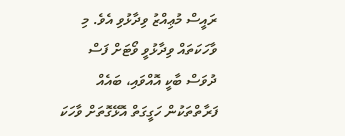ރައީސް މުޢިއްޒު ވިދާޅުވި އެވެ. މި ވާހަކަތައް ވިދާޅުވީ ވޯޓަށް ފަސް ދުވަސް ބާކީ އޮއްވައި، ބައެއް ފަރާތްތަކުން ހަގީގަތް އޮޅޭގޮތަށް ވާހަކަ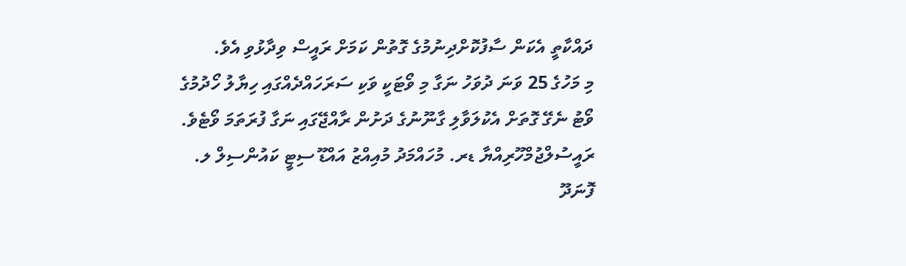ދައްކާތީ އެކަން ސާފުކޮށްދިނުމުގެ ގޮތުން ކަމަށް ރައީސް ވިދާޅުވި އެވެ.
މި މަހުގެ 25 ވަނަ ދުވަހު ނަގާ މި ވޯޓަކީ ވަކި ސަރަހައްދެއްގައި ހިޔާލު ހޯދުމުގެ ވޯޓު ނެގޭ ގޮތަށް އެކުލަވާލި ގާނޫނުގެ ދަށުން ރާއްޖޭގައި ނަގާ ފުރަތަމަ ވޯޓެވެ.
ރައީސުލްޖުމްހޫރިއްޔާ ޑރ. މުހައްމަދު މުއިއްޒު އައްޑޫ ސިޓީ ކައުންސިލް ލ. ފޮނަދޫ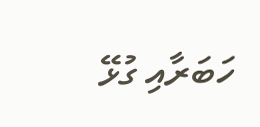ހަބަރާއި ގުޅޭ